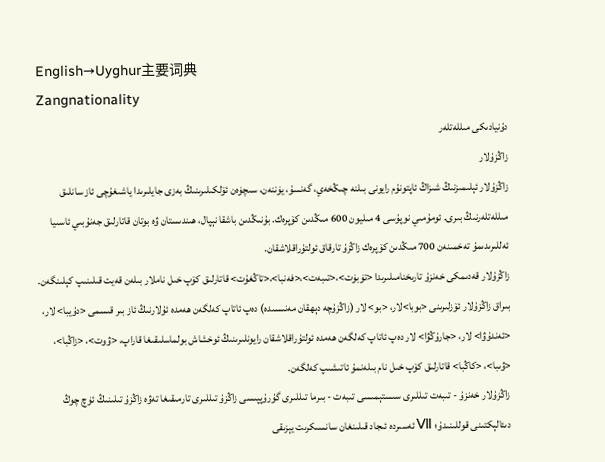English→Uyghur主要词典
Zangnationality
دۇنيادىكى مىللەتلەر
زاڭزۇلار
زاڭزۇلار ئېلىمىزنىڭ شىزاڭ ئاپتونۇم رايونى بىلنە چىڭخەي، گەنسۇ، يۈننەن، سىچۈەن ئۆلكىلىرىنىڭ بەزى جايلىرىدا ياشىغۇچى ئاز سانلىق مىللەتلەرنىڭ بىرى. ئومۇمىي نوپۇسى 4 مىليون 600 مىڭدىن كۆپرەك. بۇنىڭدىن باشقا نېپال، ھىندىستان ۋە بوتان قاتارلىق جەنۇبىي ئاسىيا ئەللىرىدىمۇ تەخمىنەن 700 مىڭدىن كۆپرەك زاڭزۇ تارقاق ئولتۇراقلاشقان.
زاڭزۇلار قەدىمكى خەنزۇ تارىخنامىلىرىدا <تۈبۈت>،<تىبەت>،<فەنبا>،<تاڭغۇت> قاتارلىق كۆپ خىل ناملار بىلەن قەيت قىلىنىپ كېلىنگەن. بىراق زاڭزۇلار ئۆزلىرىنى <بوبا>لار، <بو> لار (زاڭزۇچە دېھقان مەنىسىدە) دەپ ئاتاپ كەلگەن ھەمدە ئۇلارنىڭ ئاز بىر قىسمى <دۇيبا> لار، <ئەندۇۋا> لار، <جارۇڭۋا> لار دەپ ئاتاپ كەلگەن ھەمدە ئولتۇراقلاشقان رايونلىرىنىڭ ئوخشاش بولماسلىقىغا قاراپ، <ۋوت>، <زاڭبا>، <ۋىبا>، <كاڭبا> قاتارلىق كۆپ خىل نام بىلەنمۇ ئاتىشىپ كەلگەن.
زاڭزۇلار خەنزۇ - تىبەت تىللىرى سىستېمىسى تىبەت - بىرما تىللىرى گۇرۇپپىسى زاڭزۇ تىللىرى تارمىقىغا تەۋە زاڭزۇ تىلىنىڭ ئۈچ چوڭ دىئالېكتىنى قوللىنىدۇ؛ Ⅶ ئەسىردە ئىجاد قىلىنغان سانسىكرىت يېزىقى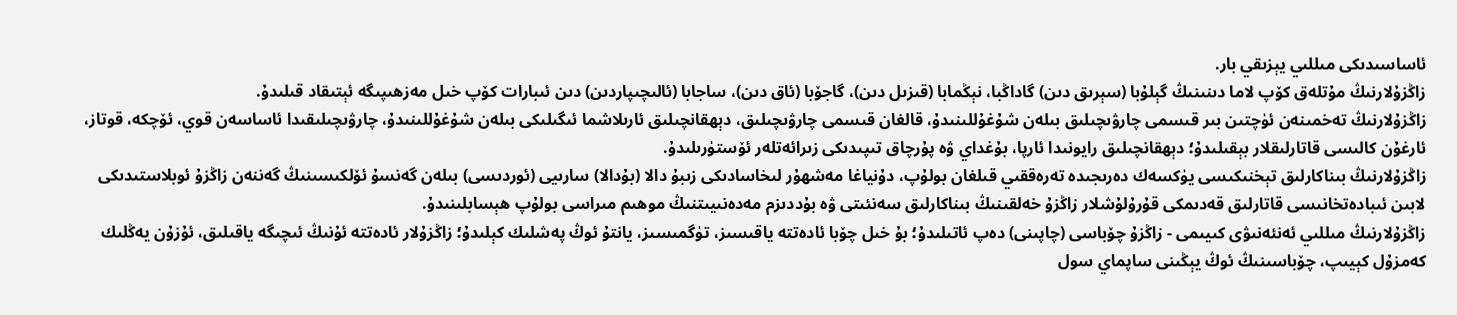ئاساسىدىكى مىللىي يېزىقي بار.
زاڭزۇلارنىڭ مۇتلەق كۆپ لاما دىنىنىڭ گېلۇبا (سېرىق دىن) گاداڭبا، نېڭمابا (قىزىل دىن)، گاجۆبا (ئاق دىن)، ساجابا (ئالىچىپاردىن) دىن ئىبارات كۆپ خىل مەزھىپىگە ئېتىقاد قىلىدۇ.
زاڭزۇلارنىڭ تەخمىنەن ئۈچتىن بىر قىسمى چارۋىچىلىق بىلەن شۇغۇللىنىدۇ، قالغان قىسمى چارۋىچىلىق، دېھقانچىلىق ئارىلاشما ئىگىلىكى بىلەن شۇغۇللىنىدۇ، چارۋىچىلىقىدا ئاساسەن قوي، ئۆچكە، قوتاز، ئارغۇن كالىسى قاتارلىقلار بېقىلىدۇ؛ دېھقانچىلىق رايونىدا ئارپا، بۇغداي ۋە پۇرچاق تىپىدىكى زىرائەتلەر ئۆستۈرىلىدۇ.
زاڭزۇلارنىڭ بىناكارلىق تېخنىكىسى يۈكسەك دەرىجىدە تەرەققىي قىلغان بولۇپ، دۇنياغا مەشھۇر لىخاسادىكى زىبۇ دالا (بۇدالا) سارىيى (ئوردىسى) بىلەن گەنسۇ ئۆلكىسىنىڭ گەننەن زاڭزۇ ئوبلاستىدىكى لابىن ئىبادەتخانىسى قاتارلىق قەدىمكى قۇرۇلۇشلار زاڭزۇ خەلقىنىڭ بىناكارلىق سەنئىتى ۋە بۇددىزم مەدەنىيىتنىڭ موھىم مىراسى بولۇپ ھېسابلىنىدۇ.
زاڭزۇلارنىڭ مىللىي ئەنئەنىۋى كىيىمى - زاڭزۇ چۆباسى (چاپىنى) دەپ ئاتىلىدۇ؛ بۇ خىل چۆبا ئادەتتە ياقىسىز، تۈگمىسىز، يانتۇ ئوڭ پەشلىك كېلىدۇ؛ زاڭزۇلار ئادەتتە ئۇنىڭ ئىچىگە ياقىلىق، ئۇزۇن يەڭلىك كەمزۇل كېيىپ، چۆباسىنىڭ ئوڭ يېڭىنى ساپماي سول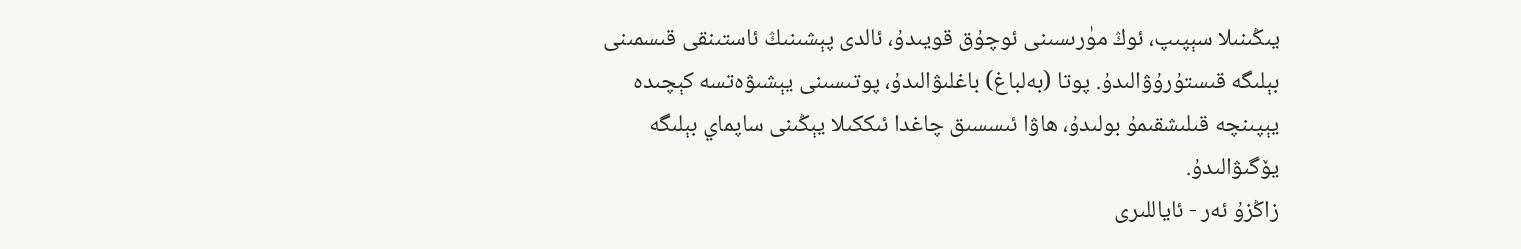يىڭىنىلا سېپىپ، ئوڭ مۈرىسىنى ئوچۇق قويىدۇ، ئالدى پېشىنىڭ ئاستىنقى قىسمىنى بېلىگە قىستۇرۇۋالىدۇ. پوتا (بەلباغ) باغلىۋالىدۇ، پوتىسىنى يېشىۋەتسە كېچىدە يېپىنچە قىلىشقىمۇ بولىدۇ، ھاۋا ئىسسىق چاغدا ئىككىلا يېڭىنى ساپماي بېلىگە يۆگىۋالىدۇ.
زاڭزۇ ئەر - ئاياللىرى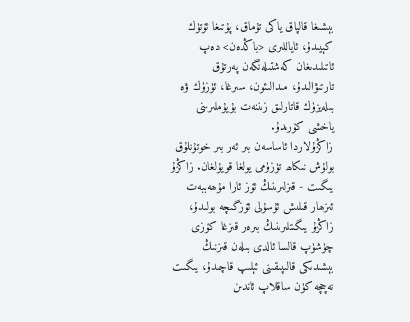بېشىغا قالپاق ياكى تۇماق، پۇتىغا ئۆتۈك كېيىدۇ، ئاياللىرى <باڭدەن> دەپ ئاتىلىدىغان كەشتىلەنگەن پەرتۇق تارتىۋالىدۇ، مىدالىئون، سىرغا، ئۈزۈك ۋە بىلەيزۈك قاتارلىق زىننەت بۇيۇملىرىنى ياخشى كۆرىدۇ.
زاڭزۇلاردا ئاساسەن بىر ئەر بىر خوتۇنلۇق بولۇش نىكاھ تۈزۈمى يولغا قويۇلغان. زاڭزۇ يىگىت - قىزلىرىنىڭ ئۆز ئارا مۇھەببەت ئىزھار قىلىش ئۇسۇلى ئۆزگىچە بولىدۇ، زاڭزۇ يىگىتلىرىنىڭ بىرەر قىزغا كۆزى چۈشۈپ قالسا ئالدى بىلەن قىزنىڭ بېشىدىكى قالىپىقىنى ئېلىپ قاچىدۇ، يىگىت نەچچە كۈن ساقلاپ ئاندىن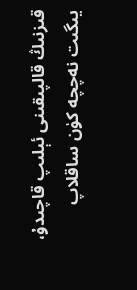قىزنىڭ قالپىقىنى ئېلىپ قاچىدۇ، يىگىت نەچچە كۈن ساقلاپ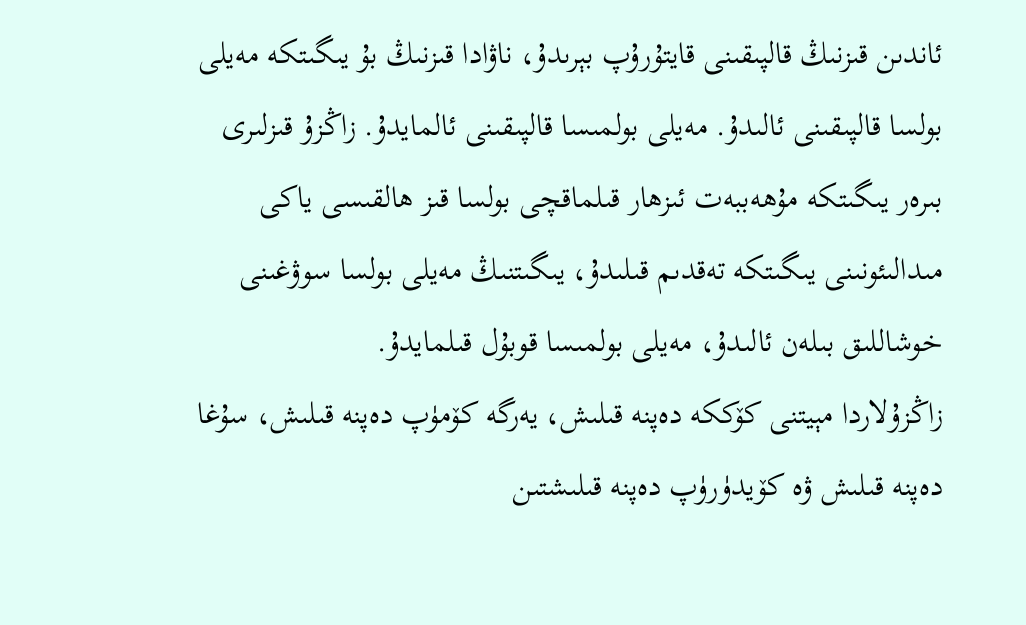ئاندىن قىزنىڭ قالپىقىنى قايتۇرۇپ بېرىدۇ، ناۋادا قىزنىڭ بۇ يىگىتكە مەيلى بولسا قالپىقىنى ئالىدۇ. مەيلى بولمىسا قالپىقىنى ئالمايدۇ. زاڭزۇ قىزلىرى بىرەر يىگىتكە مۇھەببەت ئىزھار قىلماقچى بولسا قىز ھالقىسى ياكى مىدالىئونىنى يىگىتكە تەقدىم قىلىدۇ، يىگىتنىڭ مەيلى بولسا سوۋغىنى خوشاللىق بىلەن ئالىدۇ، مەيلى بولمىسا قوبۇل قىلمايدۇ.
زاڭزۇلاردا مېيتنى كۆككە دەپنە قىلىش، يەرگە كۆمۈپ دەپنە قىلىش، سۇغا دەپنە قىلىش ۋە كۆيدۈرۈپ دەپنە قىلىشتىن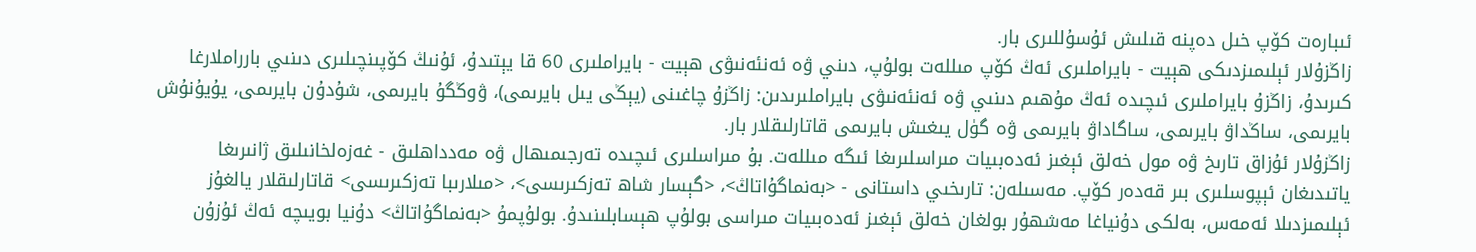ئىبارەت كۆپ خىل دەپنە قىلىش ئۇسۇللىرى بار.
زاڭزۇلار ئېلىمىزدىكى ھېيت - بايراملىرى ئەڭ كۆپ مىللەت بولۇپ، دىني ۋە ئەنئەنىۋى ھېيت - بايراملىرى 60 قا يېتىدۇ، ئۇنىڭ كۆپىنچىلىرى دىنىي بارراملارغا كىرىدۇ، زاڭزۇ بايراملىرى ئىچىدە ئەڭ مۇھىم دىنىي ۋە ئەنئەنىۋى بايراملىرىدىن: زاڭزۇ چاغىنى (يېڭى يىل بايرىمى)، ۋوڭگۇ بايرىمى، شۇدۇن بايرىمى، يۇيۇنۇش بايرىمى، ساڭداۋ بايرىمى، ساگاداۋ بايرىمى ۋە گۈل يىغىش بايرىمى قاتارلىقلار بار.
زاڭزۇلار ئۇزاق تارىخ ۋە مول خەلق ئېغىز ئەدەبىيات مىراسلىرىغا ئىگە مىللەت. بۇ مىراسلىرى ئىچىدە تەرجىمىھال ۋە مەدداھلىق - غەزەلخانىلىق ژانىرىغا ياتىدىغان ئېپوسلىرى بىر قەدەر كۆپ. مەسىلەن: تارىخىي داستانى - <بەنماگۇاتاڭ>، <گېسار شاھ تەزكىرىسى>، <مىلارىبا تەزكىرىسى> قاتارلىقلار يالغۇز ئېلىمىزدىلا ئەمەس، بەلكى دۇنياغا مەشھۇر بولغان خەلق ئېغىز ئەدەبىيات مىراسى بولۇپ ھېسابلىنىدۇ. بولۇپمۇ <بەنماگۇاتاڭ> دۇنيا بويىچە ئەڭ ئۇزۇن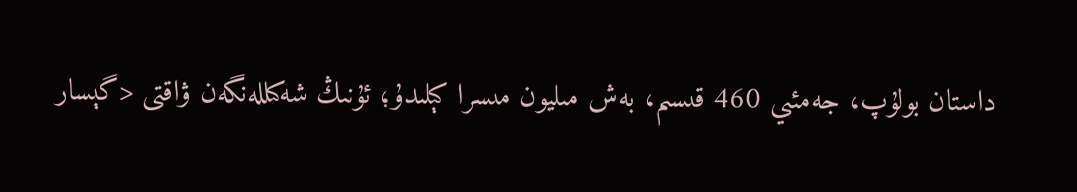داستان بولۇپ، جەمئىي 460 قىسىم، بەش مىليون مىسرا كېلىدۇ؛ ئۇنىڭ شەكىللەنگەن ۋاقتى <گېسار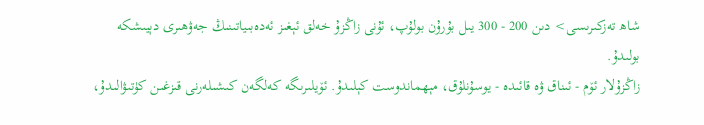شاھ تەزكىرىسى> دىن 200 - 300 يىل بۇرۇن بولۇپ، ئۇنى زاڭزۇ خەلق ئېغىز ئەدەبىياتىنىڭ جەۋھىرى دېيىشكە بولىدۇ.
زاڭزۇلار ئۆم - ئىناق ۋە قائىدە - يوسۇنلۇق، مېھماندوست كېلىدۇ. ئۆيلىرىگە كەلگەن كىشىلەرنى قىزغىن كۈتىۋالىدۇ،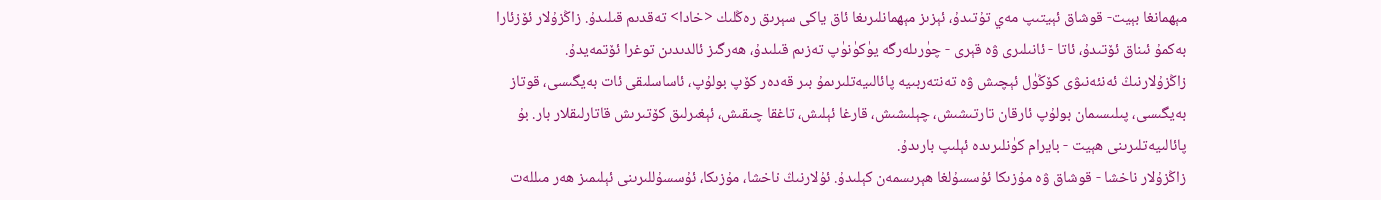مېھمانغا بېيت- قوشاق ئېيتىپ مەي تۇتىدۇ، ئېزىز مېھمانلىرىغا ئاق ياكى سېرىق رەڭلىك <خادا> تەقدىم قىلىدۇ. زاڭزۇلار ئۆزئارا بەكمۇ ئىناق ئۆتىدۇ، ئاتا - ئانىلىرى ۋە قېرى - چۈرىلەرگە يۈكۈنۈپ تەزىم قىلىدۇ، ھەرگىز ئالدىدىن توغرا ئۆتمەيدۇ.
زاڭزۇلارنىڭ ئەنئەنىۋى كۆڭۈل ئېچىش ۋە تەنتەربىيە پائالىيەتلىرىمۇ بىر قەدەر كۆپ بولۇپ، ئاساسلىقى ئات بەيگىسى، قوتاز بەيگىسى، پىلىسىمان بولۇپ ئارقان تارتىشىش، چېلىشىش، قارغا ئېلىش، تاغقا چىقىش، ئېغىرلىق كۆتىرىش قاتارلىقلار بار. بۇ پائالىيەتلىرىنى ھېيت - بايرام كۈنلىرىدە ئېلىپ بارىدۇ.
زاڭزۇلار ناخشا - قوشاق ۋە مۇزىكا ئۇسسۇلغا ھېرىسمەن كېلىدۇ. ئۇلارنىڭ ناخشا، مۇزىكا، ئۇسسۇللىرىنى ئېلىمىز ھەر مىللەت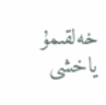خەلقىمۇ ياخشى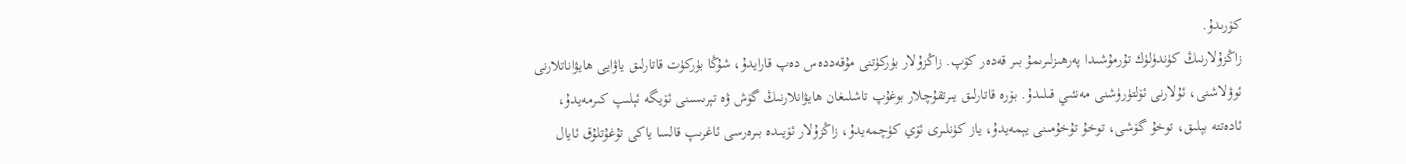كۆرىدۇ.
زاڭزۇلارنىڭ كۈندۈلۈك تۇرمۇشىدا پەرھىزلىرىمۇ بىر قەدەر كۆپ. زاڭزۇلار بۈركۈتنى مۇقەددەس دەپ قارايدۇ، شۇڭا بۈركۈت قاتارلىق ياۋايى ھايۋاناتلارنى ئوۋلاشنى، ئۇلارنى ئۆلتۈرۈشنى مەنئىي قىلىدۇ. بۆرە قاتارلىق يىرتقۇچلار بوغۇپ تاشلىغان ھايۋانلارنىڭ گۆش ۋە تېرىسىنى ئۆيگە ئېلىپ كىرمەيدۇ، ئادەتتە بېلىق، توخۇ گۆشى، توخۇ تۇخۇمىنى يېمەيدۇ، ياز كۈنلىرى ئۆي كۈچمەيدۇ، زاڭزۇلار ئۆيىدە بىرەرسى ئاغرىپ قالسا ياكى تۇغۇتلۇق ئايال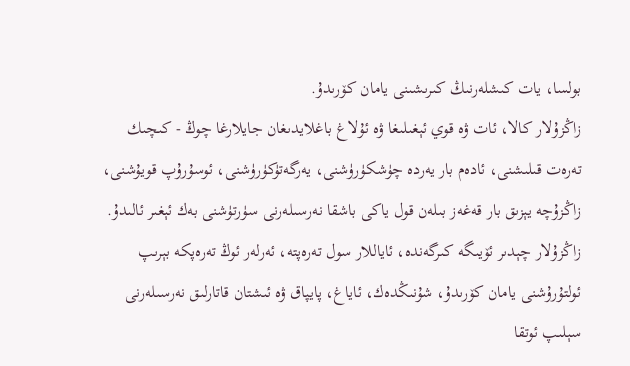بولسا، يات كىشلەرنىڭ كىرىشىنى يامان كۆرىدۇ.
زاڭزۇلار كالا، ئات ۋە قوي ئېغىلىغا ۋە ئۇلاغ باغلايدىغان جايلارغا چوڭ - كىچىك تەرەت قىلىشنى، ئادەم بار يەردە چۈشكۈرۈشنى، يەرگەتۈكۈرۈشنى، ئوسۇرۇپ قويۇشنى، زاڭزۇچە يېزىق بار قەغەز بىلەن قول ياكى باشقا نەرسىلەرنى سۈرتۈشنى بەك ئېغىر ئالىدۇ.
زاڭزۇلار چېدىر ئۆيىگە كىرگەندە، ئاياللار سول تەرەپتە، ئەرلەر ئوڭ تەرەپكە بېرىپ ئولتۇرۇشنى يامان كۆرىدۇ، شۇنىڭدەك، ئاياغ، پايپاق ۋە ئىشتان قاتارلىق نەرسىلەرنى سېلىپ ئوتقا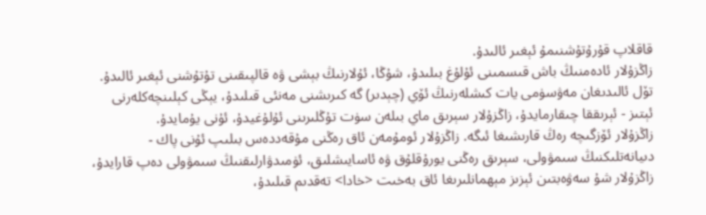قاقلاپ قۇرۇتۇشنىمۇ ئېغىر ئالىدۇ.
زاڭزۇلار ئادەمنىڭ باش قىسمىنى ئۇلۇغ بىلىدۇ، شۇڭا، ئۇلارنىڭ بېشى ۋە قالپىقىنى تۇتۇشنى ئېغىر ئالىدۇ.
تۆل ئالىدىغان مەۋسۈمى يات كىشلەرنىڭ ئۆي (چېدىر) گە كىرىشنى مەنئى قىلىدۇ، يېڭى كېلىنچەكلەرنى ئېتىز - ئېرىققا چىقارمايدۇ، زاڭزۇلار سېرىق ماي بىلەن سۈت تۇڭلىرىنى ئۇلۇغيدۇ، ئۇنى يۇمايدۇ.
زاڭزۇلار ئۆزگىچە رەڭ قارىشىغا ئىگە. زاڭزۇلار ئومۇمەن ئاق رەڭنى مۇقەددەس بىلىپ ئۇنى پاك - دىيانەتلىكنىڭ سىمۋولى، سېرىق رەڭنى يورۇقلۇق ۋە ئاسايىشلىق، ئۈمىدۋارلىقنىڭ سىمۋولى دەپ قارايدۇ، زاڭزۇلار شۇ سەۋەبتىن ئېزىز مېھمانلىرىغا ئاق بەخىت <خادا> تەقدىم قىلىدۇ،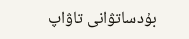بۇدساتۋانى تاۋاپ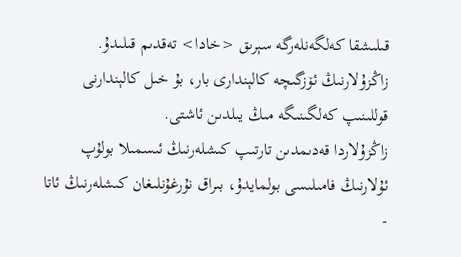قىلىشقا كەلگەنلەرگە سېرىق <خادا> تەقدىم قىلىدۇ.
زاڭزۇلارنىڭ ئۆزگىچە كالېندارى بار، بۇ خىل كالېندارنى قوللىنىپ كەلگىنىگە مىڭ يىلدىن ئاشتى.
زاڭزۇلاردا قەدىمدىن تارتىپ كىشلەرنىڭ ئىسمىلا بولۇپ ئۇلارنىڭ فامىلىسى بولمايدۇ، بىراق نۇرغۇنلىغان كىشلەرنىڭ ئاتا -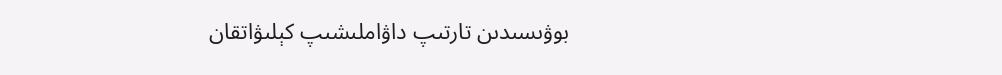بوۋىسىدىن تارتىپ داۋاملىشىپ كېلىۋاتقان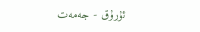ئۇرۇق - جەمەت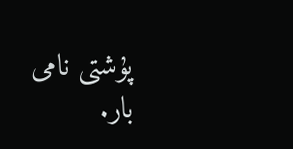پۇشتى نامى بار.